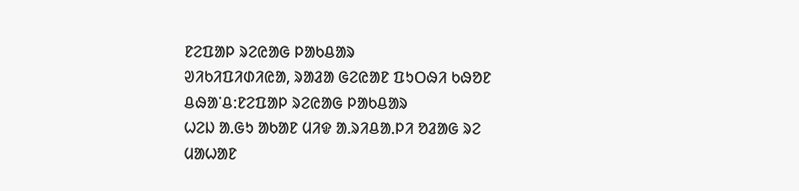ᱱᱮᱯᱟᱞ ᱨᱮᱭᱟᱜ ᱞᱟᱠᱪᱟᱨ
ᱣᱤᱠᱤᱯᱤᱰᱤᱭᱟ, ᱨᱟᱲᱟ ᱜᱮᱭᱟᱱ ᱯᱩᱛᱷᱤ ᱠᱷᱚᱱ
ᱪᱷᱟᱸᱪ:ᱱᱮᱯᱟᱞ ᱨᱮᱭᱟᱜ ᱞᱟᱠᱪᱟᱨ
ᱦᱮᱡ ᱟᱹᱜᱩ ᱟᱠᱟᱱ ᱢᱤᱫ ᱟᱹᱨᱤᱪᱟᱹᱞᱤ ᱚᱲᱟᱜ ᱨᱮ ᱢᱟᱦᱟᱱ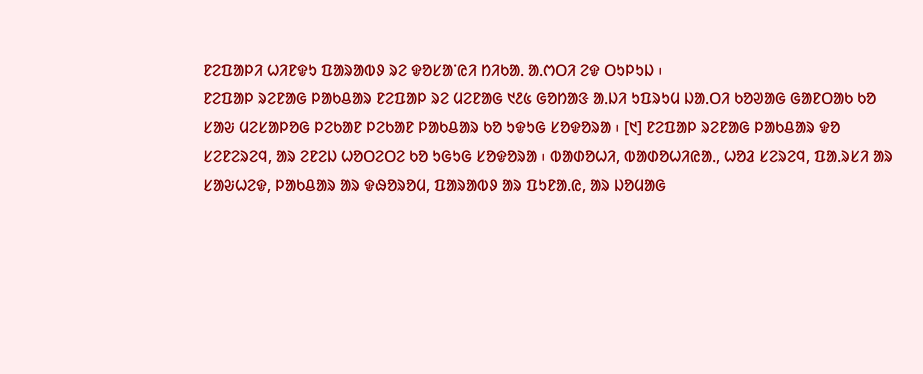ᱱᱮᱯᱟᱞᱤ ᱦᱤᱱᱫᱩ ᱯᱟᱨᱟᱵᱽ ᱨᱮ ᱫᱚᱥᱟᱸᱭᱤ ᱴᱤᱠᱟᱹ ᱟᱹᱬᱛᱤ ᱮᱫ ᱛᱩᱞᱩᱡ ᱾
ᱱᱮᱯᱟᱞ ᱨᱮᱱᱟᱜ ᱞᱟᱠᱪᱟᱨ ᱱᱮᱯᱟᱞ ᱨᱮ ᱢᱮᱱᱟᱜ ᱑᱒᱕ ᱜᱚᱴᱟᱝ ᱟᱹᱡᱤ ᱩᱯᱨᱩᱢ ᱡᱟᱹᱛᱤ ᱠᱚᱣᱟᱜ ᱜᱟᱱᱛᱟᱠ ᱠᱚ ᱥᱟᱶ ᱢᱮᱥᱟᱞᱚᱜ ᱞᱮᱠᱟᱱ ᱞᱮᱠᱟᱱ ᱞᱟᱠᱪᱟᱨ ᱠᱚ ᱩᱫᱩᱜ ᱥᱚᱫᱚᱨᱟ ᱾ [᱑] ᱱᱮᱯᱟᱞ ᱨᱮᱱᱟᱜ ᱞᱟᱠᱪᱟᱨ ᱫᱚ ᱥᱮᱱᱮᱨᱮᱧ, ᱟᱨ ᱮᱱᱮᱡ ᱦᱚᱛᱮᱛᱮ ᱠᱚ ᱩᱜᱩᱜ ᱥᱚᱫᱚᱨᱟ ᱾ ᱵᱟᱰᱚᱦᱤ, ᱵᱟᱰᱚᱦᱤᱭᱟᱹ, ᱦᱚᱲ ᱥᱮᱨᱮᱧ, ᱯᱟᱹᱨᱥᱤ ᱟᱨ ᱥᱟᱶᱦᱮᱫ, ᱞᱟᱠᱪᱟᱨ ᱟᱨ ᱫᱷᱚᱨᱚᱢ, ᱯᱟᱨᱟᱵᱽ ᱟᱨ ᱯᱩᱱᱟᱹᱭ, ᱟᱨ ᱡᱚᱢᱟᱜ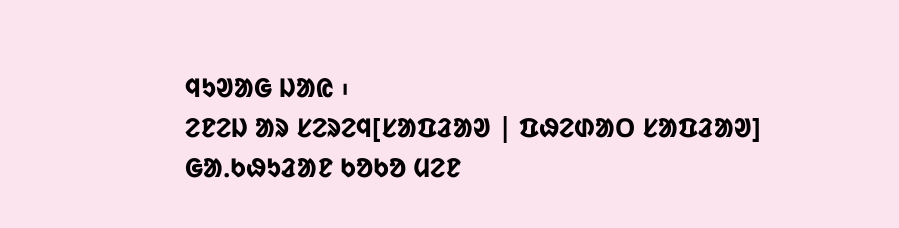ᱧᱩᱣᱟᱜ ᱡᱟᱭ ᱾
ᱮᱱᱮᱡ ᱟᱨ ᱥᱮᱨᱮᱧ[ᱥᱟᱯᱲᱟᱣ | ᱯᱷᱮᱰᱟᱛ ᱥᱟᱯᱲᱟᱣ]
ᱜᱟᱹᱠᱷᱩᱲᱟᱱ ᱠᱚᱠᱚ ᱢᱮᱱ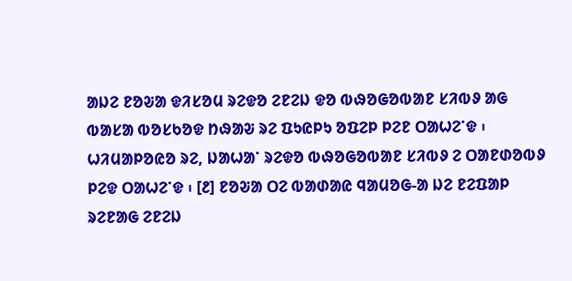ᱟᱡᱮ ᱱᱚᱶᱟ ᱫᱤᱥᱚᱢ ᱨᱮᱫᱚ ᱮᱱᱮᱡ ᱫᱚ ᱵᱷᱚᱜᱚᱵᱟᱱ ᱥᱤᱵᱽ ᱟᱜ ᱵᱟᱥᱟ ᱵᱚᱥᱠᱚᱫ ᱴᱷᱟᱶ ᱨᱮ ᱯᱩᱭᱞᱩ ᱚᱯᱮᱞ ᱞᱮᱱ ᱛᱟᱦᱮᱸᱫ ᱾ ᱦᱤᱢᱟᱞᱚᱭᱚ ᱨᱮ, ᱡᱟᱦᱟᱸ ᱨᱮᱫᱚ ᱵᱷᱚᱜᱚᱵᱟᱱ ᱥᱤᱵᱽ ᱮ ᱛᱟᱱᱰᱚᱵᱽ ᱞᱮᱫ ᱛᱟᱦᱮᱸᱫ ᱾ [᱒] ᱱᱚᱶᱟ ᱛᱮ ᱵᱟᱰᱟᱭ ᱧᱟᱢᱚᱜ-ᱟ ᱡᱮ ᱱᱮᱯᱟᱞ ᱨᱮᱱᱟᱜ ᱮᱱᱮᱡ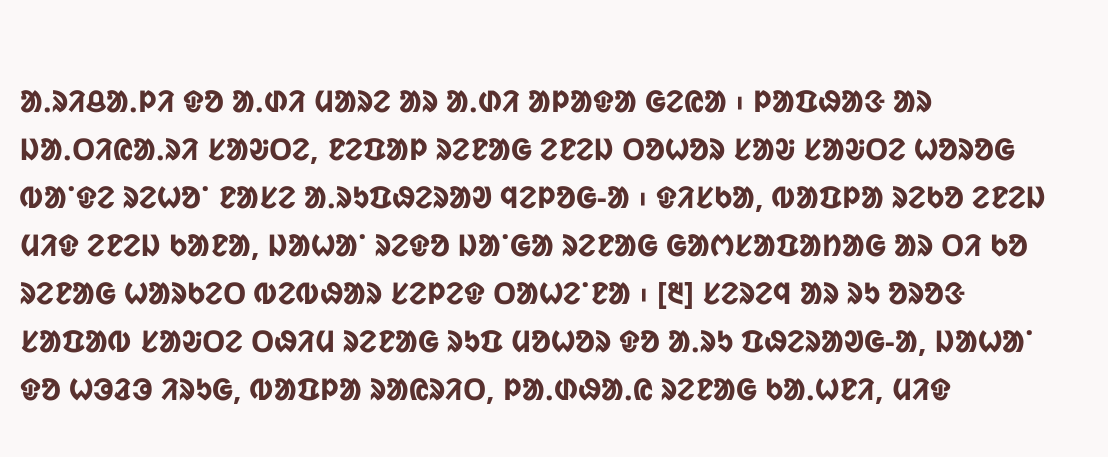ᱟᱹᱨᱤᱪᱟᱹᱞᱤ ᱫᱚ ᱟᱹᱰᱤ ᱢᱟᱨᱮ ᱟᱨ ᱟᱹᱰᱤ ᱟᱞᱟᱫᱟ ᱜᱮᱭᱟ ᱾ ᱞᱟᱯᱷᱟᱝ ᱟᱨ ᱡᱟᱹᱛᱤᱭᱟᱹᱨᱤ ᱥᱟᱶᱛᱮ, ᱱᱮᱯᱟᱞ ᱨᱮᱱᱟᱜ ᱮᱱᱮᱡ ᱛᱚᱦᱚᱨ ᱥᱟᱶ ᱥᱟᱶᱛᱮ ᱦᱚᱨᱚᱜ ᱵᱟᱸᱫᱮ ᱨᱮᱦᱚᱸ ᱱᱟᱥᱮ ᱟᱹᱨᱩᱯᱷᱮᱨᱟᱣ ᱧᱮᱞᱚᱜ-ᱟ ᱾ ᱫᱤᱥᱠᱟ, ᱵᱟᱯᱞᱟ ᱨᱮᱠᱚ ᱮᱱᱮᱡ ᱢᱤᱫ ᱮᱱᱮᱡ ᱠᱟᱱᱟ, ᱡᱟᱦᱟᱸ ᱨᱮᱫᱚ ᱡᱟᱸᱜᱟ ᱨᱮᱱᱟᱜ ᱜᱟᱬᱥᱟᱯᱟᱴᱟᱜ ᱟᱨ ᱛᱤ ᱠᱚ ᱨᱮᱱᱟᱜ ᱦᱟᱨᱠᱮᱛ ᱵᱮᱵᱷᱟᱨ ᱥᱮᱞᱮᱫ ᱛᱟᱦᱮᱸᱱᱟ ᱾ [᱓] ᱥᱮᱨᱮᱧ ᱟᱨ ᱨᱩ ᱚᱨᱚᱝ ᱥᱟᱯᱟᱵ ᱥᱟᱶᱛᱮ ᱛᱷᱤᱢ ᱨᱮᱱᱟᱜ ᱨᱩᱯ ᱢᱚᱦᱚᱨ ᱫᱚ ᱟᱹᱨᱩ ᱯᱷᱮᱨᱟᱣᱜ-ᱟ, ᱡᱟᱦᱟᱸ ᱫᱚ ᱦᱳᱲᱳ ᱤᱨᱩᱜ, ᱵᱟᱯᱞᱟ ᱨᱟᱭᱨᱤᱛ, ᱞᱟᱹᱰᱷᱟᱹᱭ ᱨᱮᱱᱟᱜ ᱠᱟᱹᱦᱱᱤ, ᱢᱤᱫ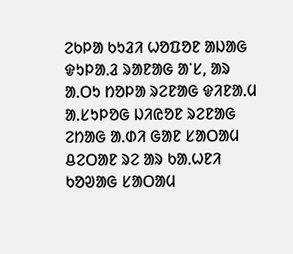ᱮᱠᱞᱟ ᱠᱩᱲᱤ ᱦᱚᱯᱚᱱ ᱟᱡᱟᱜ ᱫᱩᱞᱟᱹᱲ ᱨᱟᱱᱟᱜ ᱟᱸᱥ, ᱟᱨ ᱟᱹᱛᱩ ᱴᱚᱞᱟ ᱨᱮᱱᱟᱜ ᱫᱤᱱᱟᱹᱢ ᱟᱹᱥᱩᱞᱚᱜ ᱡᱤᱭᱚᱱ ᱨᱮᱱᱟᱜ ᱮᱴᱟᱜ ᱟᱹᱰᱤ ᱜᱟᱱ ᱥᱟᱛᱟᱢ ᱪᱮᱛᱟᱱ ᱨᱮ ᱟᱨ ᱠᱟᱹᱦᱱᱤ ᱠᱚᱣᱟᱜ ᱥᱟᱛᱟᱢ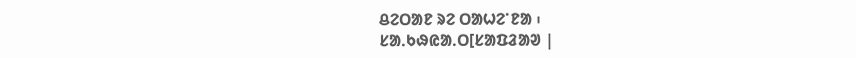ᱪᱮᱛᱟᱱ ᱨᱮ ᱛᱟᱦᱮᱸᱱᱟ ᱾
ᱥᱟᱹᱠᱷᱭᱟᱹᱛ[ᱥᱟᱯᱲᱟᱣ |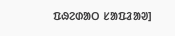ᱯᱷᱮᱰᱟᱛ ᱥᱟᱯᱲᱟᱣ]